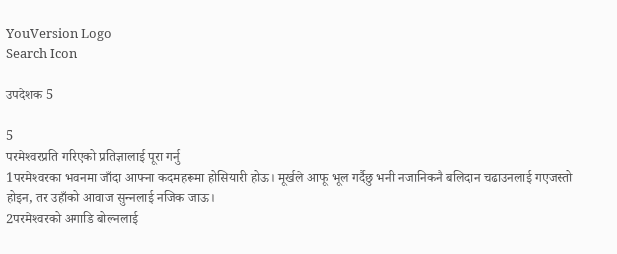YouVersion Logo
Search Icon

उपदेशक 5

5
परमेश्‍वरप्रति गरिएको प्रतिज्ञालाई पूरा गर्नु
1परमेश्‍वरका भवनमा जाँदा आफ्ना कदमहरूमा होसियारी होऊ। मूर्खले आफू भूल गर्दैछु भनी नजानिकनै बलिदान चढाउनलाई गएजस्तो होइन, तर उहाँको आवाज सुन्‍नलाई नजिक जाऊ।
2परमेश्‍वरको अगाडि बोल्नलाई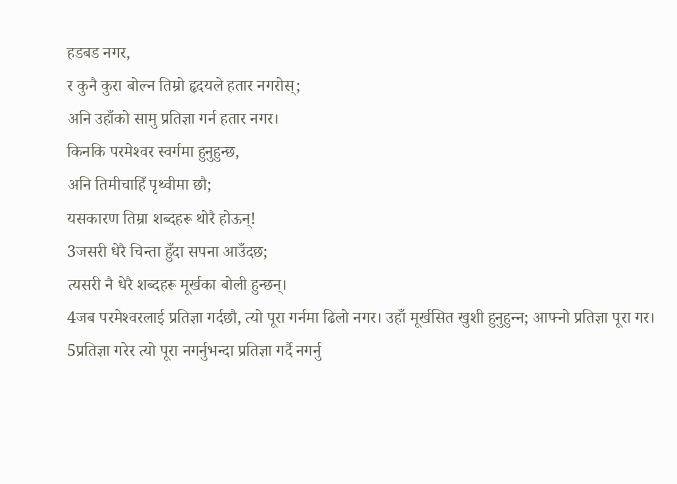हडबड नगर,
र कुनै कुरा बोल्न तिम्रो हृदयले हतार नगरोस्;
अनि उहाँको सामु प्रतिज्ञा गर्न हतार नगर।
किनकि परमेश्‍वर स्वर्गमा हुनुहुन्छ,
अनि तिमीचाहिँ पृथ्वीमा छौ;
यसकारण तिम्रा शब्दहरू थोरै होऊन्!
3जसरी धेरै चिन्ता हुँदा सपना आउँदछ;
त्यसरी नै धेरै शब्दहरू मूर्खका बोली हुन्छन्।
4जब परमेश्‍वरलाई प्रतिज्ञा गर्दछौ, त्यो पूरा गर्नमा ढिलो नगर। उहाँ मूर्खसित खुशी हुनुहुन्‍न; आफ्नो प्रतिज्ञा पूरा गर। 5प्रतिज्ञा गरेर त्यो पूरा नगर्नुभन्दा प्रतिज्ञा गर्दै नगर्नु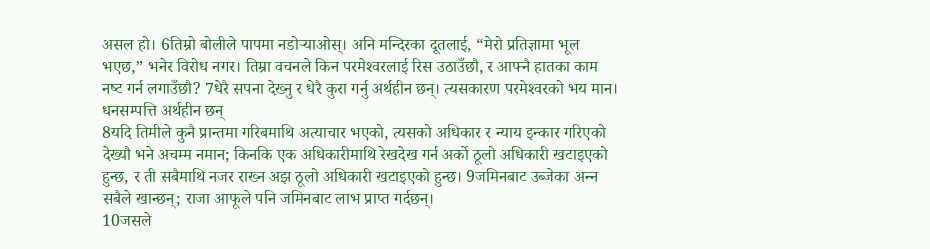असल हो। 6तिम्रो बोलीले पापमा नडोर्‍याओस्। अनि मन्दिरका दूतलाई, “मेरो प्रतिज्ञामा भूल भएछ,” भनेर विरोध नगर। तिम्रा वचनले किन परमेश्‍वरलाई रिस उठाउँछौ, र आफ्नै हातका काम नष्‍ट गर्न लगाउँछौ? 7धेरै सपना देख्नु र धेरै कुरा गर्नु अर्थहीन छन्। त्यसकारण परमेश्‍वरको भय मान।
धनसम्पत्ति अर्थहीन छन्
8यदि तिमीले कुनै प्रान्तमा गरिबमाथि अत्याचार भएको, त्यसको अधिकार र न्याय इन्कार गरिएको देख्यौ भने अचम्म नमान; किनकि एक अधिकारीमाथि रेखदेख गर्न अर्को ठूलो अधिकारी खटाइएको हुन्छ, र ती सबैमाथि नजर राख्न अझ ठूलो अधिकारी खटाइएको हुन्छ। 9जमिनबाट उब्जेका अन्‍न सबैले खान्छन्; राजा आफूले पनि जमिनबाट लाभ प्राप्‍त गर्दछन्।
10जसले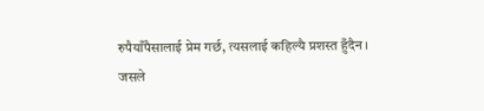रुपैयाँपैसालाई प्रेम गर्छ, त्यसलाई कहिल्यै प्रशस्त हुँदैन।
जसले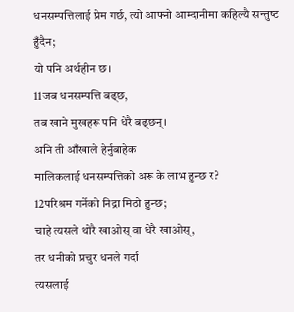धनसम्पत्तिलाई प्रेम गर्छ, त्यो आफ्नो आम्दानीमा कहिल्यै सन्तुष्‍ट हुँदैन;
यो पनि अर्थहीन छ।
11जब धनसम्पत्ति बढ्छ,
तब खाने मुखहरू पनि धेरै बढ्छन्।
अनि ती आँखाले हेर्नुबाहेक
मालिकलाई धनसम्पत्तिको अरू के लाभ हुन्छ र?
12परिश्रम गर्नेको निद्रा मिठो हुन्छ;
चाहे त्यसले थोरै खाओस् वा धेरै खाओस्,
तर धनीको प्रचुर धनले गर्दा
त्यसलाई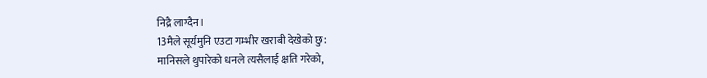निद्रै लाग्दैन।
13मैले सूर्यमुनि एउटा गम्भीर खराबी देखेको छु:
मानिसले थुपारेको धनले त्यसैलाई क्षति गरेको,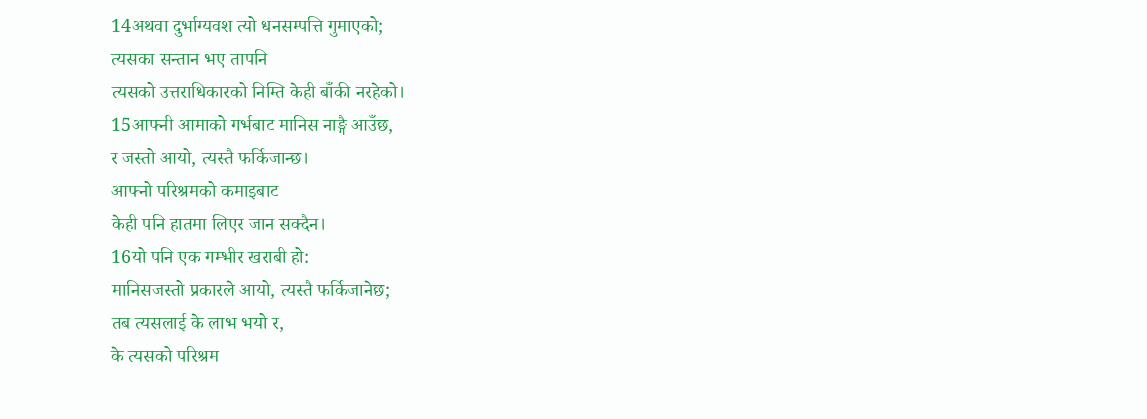14अथवा दुर्भाग्यवश त्यो धनसम्पत्ति गुमाएको;
त्यसका सन्तान भए तापनि
त्यसको उत्तराधिकारको निम्ति केही बाँकी नरहेको।
15आफ्नी आमाको गर्भबाट मानिस नाङ्गै आउँछ,
र जस्तो आयो, त्यस्तै फर्किजान्छ।
आफ्नो परिश्रमको कमाइबाट
केही पनि हातमा लिएर जान सक्दैन।
16यो पनि एक गम्भीर खराबी हो:
मानिसजस्तो प्रकारले आयो, त्यस्तै फर्किजानेछ;
तब त्यसलाई के लाभ भयो र,
के त्यसको परिश्रम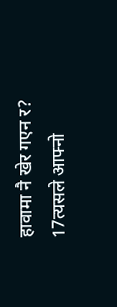हावामा नै खेर गएन र?
17त्यसले आफ्नो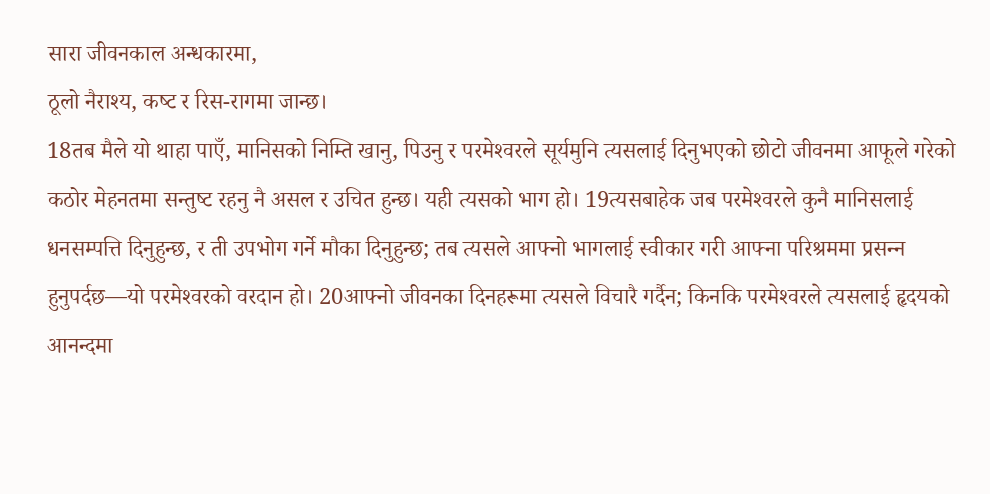सारा जीवनकाल अन्धकारमा,
ठूलो नैराश्य, कष्‍ट र रिस-रागमा जान्छ।
18तब मैले यो थाहा पाएँ, मानिसको निम्ति खानु, पिउनु र परमेश्‍वरले सूर्यमुनि त्यसलाई दिनुभएको छोटो जीवनमा आफूले गरेको कठोर मेहनतमा सन्तुष्‍ट रहनु नै असल र उचित हुन्छ। यही त्यसको भाग हो। 19त्यसबाहेक जब परमेश्‍वरले कुनै मानिसलाई धनसम्पत्ति दिनुहुन्छ, र ती उपभोग गर्ने मौका दिनुहुन्छ; तब त्यसले आफ्नो भागलाई स्वीकार गरी आफ्ना परिश्रममा प्रसन्‍न हुनुपर्दछ—यो परमेश्‍वरको वरदान हो। 20आफ्नो जीवनका दिनहरूमा त्यसले विचारै गर्दैन; किनकि परमेश्‍वरले त्यसलाई हृदयको आनन्दमा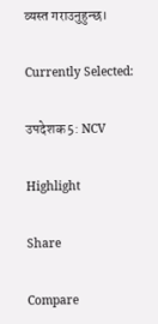व्यस्त गराउनुहुन्छ।

Currently Selected:

उपदेशक 5: NCV

Highlight

Share

Compare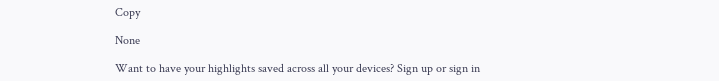Copy

None

Want to have your highlights saved across all your devices? Sign up or sign in